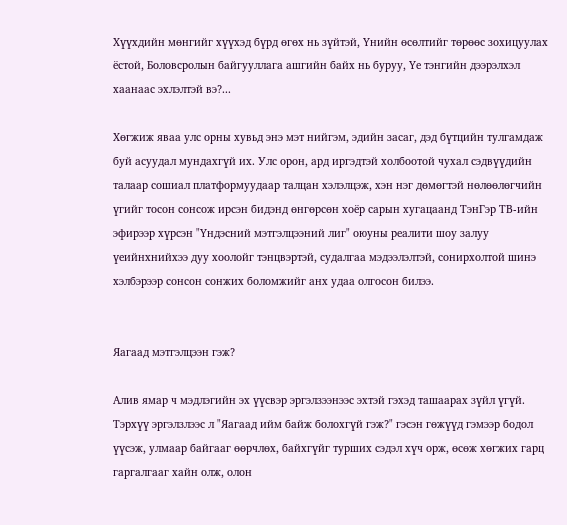Хүүхдийн мөнгийг хүүхэд бүрд өгөх нь зүйтэй, Үнийн өсөлтийг төрөөс зохицуулах ёстой, Боловсролын байгууллага ашгийн байх нь буруу, Үе тэнгийн дээрэлхэл хаанаас эхлэлтэй вэ?...

Хөгжиж яваа улс орны хувьд энэ мэт нийгэм, эдийн засаг, дэд бүтцийн тулгамдаж буй асуудал мундахгүй их. Улс орон, ард иргэдтэй холбоотой чухал сэдвүүдийн талаар сошиал платформуудаар талцан хэлэлцэж, хэн нэг дөмөгтэй нөлөөлөгчийн үгийг тосон сонсож ирсэн бидэнд өнгөрсөн хоёр сарын хугацаанд ТэнГэр ТВ-ийн эфирээр хүрсэн "Үндэсний мэтгэлцээний лиг" оюуны реалити шоу залуу үеийнхнийхээ дуу хоолойг тэнцвэртэй, судалгаа мэдээлэлтэй, сонирхолтой шинэ хэлбэрээр сонсон сонжих боломжийг анх удаа олгосон билээ.


Яагаад мэтгэлцээн гэж?

Алив ямар ч мэдлэгийн эх үүсвэр эргэлзээнээс эхтэй гэхэд ташаарах зүйл үгүй. Тэрхүү эргэлзлээс л "Яагаад ийм байж болохгүй гэж?" гэсэн гөжүүд гэмээр бодол үүсэж, улмаар байгааг өөрчлөх, байхгүйг турших сэдэл хүч орж, өсөж хөгжих гарц гаргалгааг хайн олж, олон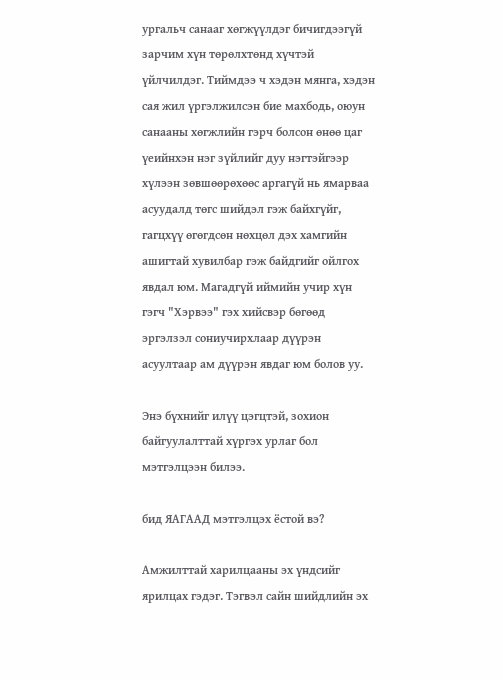ургальч санааг хөгжүүлдэг бичигдээгүй зарчим хүн төрөлхтөнд хүчтэй үйлчилдэг. Тиймдээ ч хэдэн мянга, хэдэн сая жил үргэлжилсэн бие махбодь, оюун санааны хөгжлийн гэрч болсон өнөө цаг үеийнхэн нэг зүйлийг дуу нэгтэйгээр хүлээн зөвшөөрөхөөс аргагүй нь ямарваа асуудалд төгс шийдэл гэж байхгүйг, гагцхүү өгөгдсөн нөхцөл дэх хамгийн ашигтай хувилбар гэж байдгийг ойлгох явдал юм. Магадгүй иймийн учир хүн гэгч "Хэрвээ" гэх хийсвэр бөгөөд эргэлзэл сониучирхлаар дүүрэн асуултаар ам дүүрэн явдаг юм болов уу.

Энэ бүхнийг илүү цэгцтэй, зохион байгуулалттай хүргэх урлаг бол мэтгэлцээн билээ.

бид ЯАГААД мэтгэлцэх ёстой вэ?

Амжилттай харилцааны эх үндсийг ярилцах гэдэг. Тэгвэл сайн шийдлийн эх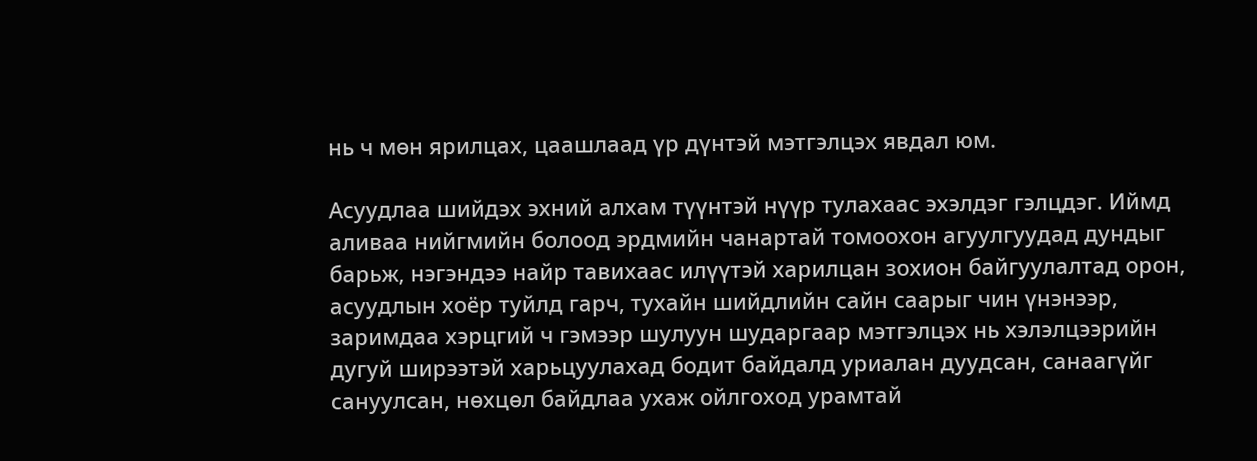нь ч мөн ярилцах, цаашлаад үр дүнтэй мэтгэлцэх явдал юм.

Асуудлаа шийдэх эхний алхам түүнтэй нүүр тулахаас эхэлдэг гэлцдэг. Иймд аливаа нийгмийн болоод эрдмийн чанартай томоохон агуулгуудад дундыг барьж, нэгэндээ найр тавихаас илүүтэй харилцан зохион байгуулалтад орон, асуудлын хоёр туйлд гарч, тухайн шийдлийн сайн саарыг чин үнэнээр, заримдаа хэрцгий ч гэмээр шулуун шударгаар мэтгэлцэх нь хэлэлцээрийн дугуй ширээтэй харьцуулахад бодит байдалд уриалан дуудсан, санаагүйг сануулсан, нөхцөл байдлаа ухаж ойлгоход урамтай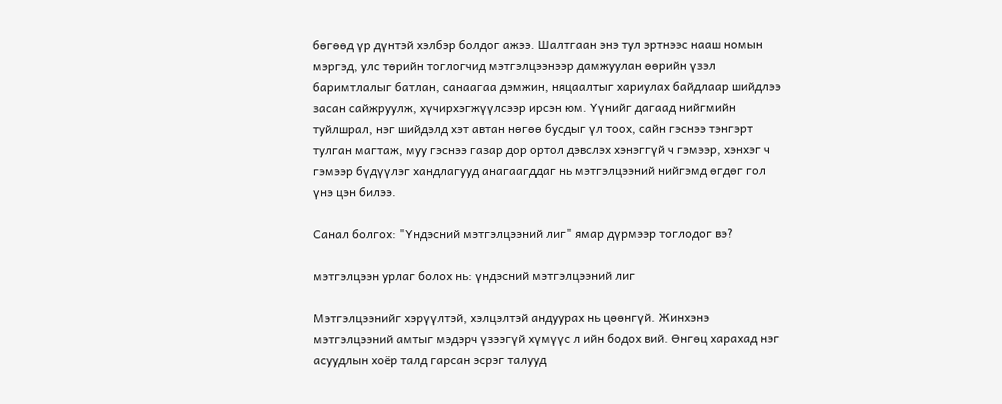бөгөөд үр дүнтэй хэлбэр болдог ажээ. Шалтгаан энэ тул эртнээс нааш номын мэргэд, улс төрийн тоглогчид мэтгэлцээнээр дамжуулан өөрийн үзэл баримтлалыг батлан, санаагаа дэмжин, няцаалтыг хариулах байдлаар шийдлээ засан сайжруулж, хүчирхэгжүүлсээр ирсэн юм. Үүнийг дагаад нийгмийн туйлшрал, нэг шийдэлд хэт автан нөгөө бусдыг үл тоох, сайн гэснээ тэнгэрт тулган магтаж, муу гэснээ газар дор ортол дэвслэх хэнэггүй ч гэмээр, хэнхэг ч гэмээр бүдүүлэг хандлагууд анагаагддаг нь мэтгэлцээний нийгэмд өгдөг гол үнэ цэн билээ.

Санал болгох: "Үндэсний мэтгэлцээний лиг" ямар дүрмээр тоглодог вэ?

мэтгэлцээн урлаг болох нь: үндэсний мэтгэлцээний лиг

Мэтгэлцээнийг хэрүүлтэй, хэлцэлтэй андуурах нь цөөнгүй. Жинхэнэ мэтгэлцээний амтыг мэдэрч үзээгүй хүмүүс л ийн бодох вий. Өнгөц харахад нэг асуудлын хоёр талд гарсан эсрэг талууд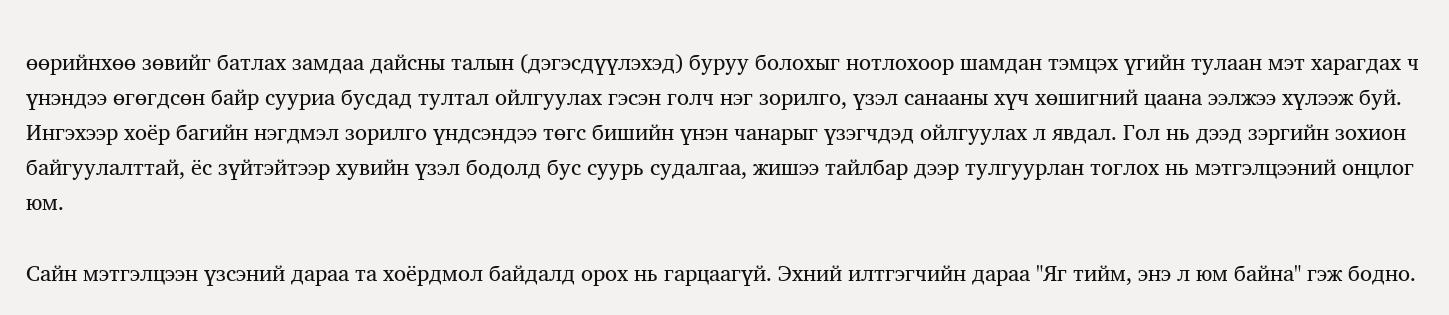өөрийнхөө зөвийг батлах замдаа дайсны талын (дэгэсдүүлэхэд) буруу болохыг нотлохоор шамдан тэмцэх үгийн тулаан мэт харагдах ч үнэндээ өгөгдсөн байр сууриа бусдад тултал ойлгуулах гэсэн голч нэг зорилго, үзэл санааны хүч хөшигний цаана ээлжээ хүлээж буй. Ингэхээр хоёр багийн нэгдмэл зорилго үндсэндээ төгс бишийн үнэн чанарыг үзэгчдэд ойлгуулах л явдал. Гол нь дээд зэргийн зохион байгуулалттай, ёс зүйтэйтээр хувийн үзэл бодолд бус суурь судалгаа, жишээ тайлбар дээр тулгуурлан тоглох нь мэтгэлцээний онцлог юм.

Сайн мэтгэлцээн үзсэний дараа та хоёрдмол байдалд орох нь гарцаагүй. Эхний илтгэгчийн дараа "Яг тийм, энэ л юм байна" гэж бодно.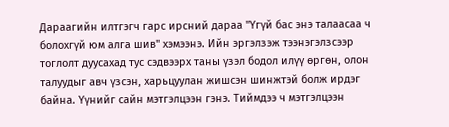Дараагийн илтгэгч гарс ирсний дараа "Үгүй бас энэ талаасаа ч болохгүй юм алга шив" хэмээнэ. Ийн эргэлзэж тээнэгэлзсээр тоглолт дуусахад тус сэдвээрх таны үзэл бодол илүү өргөн, олон талуудыг авч үзсэн, харьцуулан жишсэн шинжтэй болж ирдэг байна. Үүнийг сайн мэтгэлцээн гэнэ. Тиймдээ ч мэтгэлцээн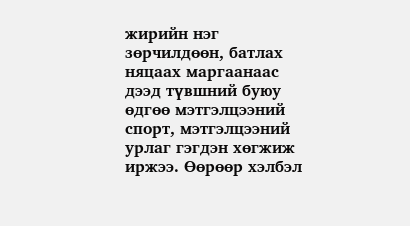жирийн нэг зөрчилдөөн, батлах няцаах маргаанаас дээд түвшний буюу өдгөө мэтгэлцээний спорт, мэтгэлцээний урлаг гэгдэн хөгжиж иржээ. Өөрөөр хэлбэл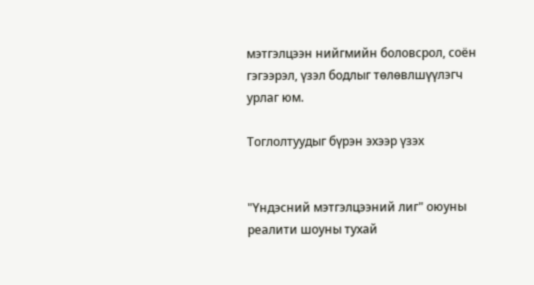мэтгэлцээн нийгмийн боловсрол, соён гэгээрэл, үзэл бодлыг төлөвлшүүлэгч урлаг юм.

Тоглолтуудыг бүрэн эхээр үзэх


"Үндэсний мэтгэлцээний лиг" оюуны реалити шоуны тухай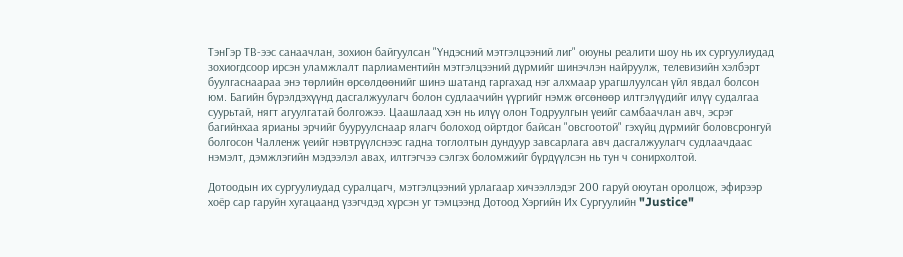ТэнГэр ТВ-ээс санаачлан, зохион байгуулсан "Үндэсний мэтгэлцээний лиг" оюуны реалити шоу нь их сургуулиудад зохиогдсоор ирсэн уламжлалт парлиаментийн мэтгэлцээний дүрмийг шинэчлэн найруулж, телевизийн хэлбэрт буулгаснаараа энэ төрлийн өрсөлдөөнийг шинэ шатанд гаргахад нэг алхмаар урагшлуулсан үйл явдал болсон юм. Багийн бүрэлдэхүүнд дасгалжуулагч болон судлаачийн үүргийг нэмж өгсөнөөр илтгэлүүдийг илүү судалгаа суурьтай, нягт агуулгатай болгожээ. Цаашлаад хэн нь илүү олон Тодруулгын үеийг самбаачлан авч, эсрэг багийнхаа ярианы эрчийг бууруулснаар ялагч болоход ойртдог байсан "овсгоотой" гэхүйц дүрмийг боловсронгуй болгосон Чалленж үеийг нэвтрүүлснээс гадна тоглолтын дундуур завсарлага авч дасгалжуулагч судлаачдаас нэмэлт, дэмжлэгийн мэдээлэл авах, илтгэгчээ сэлгэх боломжийг бүрдүүлсэн нь тун ч сонирхолтой.

Дотоодын их сургуулиудад суралцагч, мэтгэлцээний урлагаар хичээллэдэг 200 гаруй оюутан оролцож, эфирээр хоёр сар гаруйн хугацаанд үзэгчдэд хүрсэн уг тэмцээнд Дотоод Хэргийн Их Сургуулийн "Justice"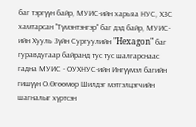баг тэргүүн байр, МУИС-ийн харьяа НУС, ХЗС хамтарсан "Түмэнтэнгэр" баг дэд байр, МУИС-ийн Хууль Зүйн Сургуулийн "Hexagon" баг гуравдугаар байранд тус тус шалгарснаас гадна МУИС - ОУХНУС-ийн Ингүүмэл багийн гишүүн О.Өгөөмөр Шилдэг мэтгэлцэгчийн шагналыг хүртсэн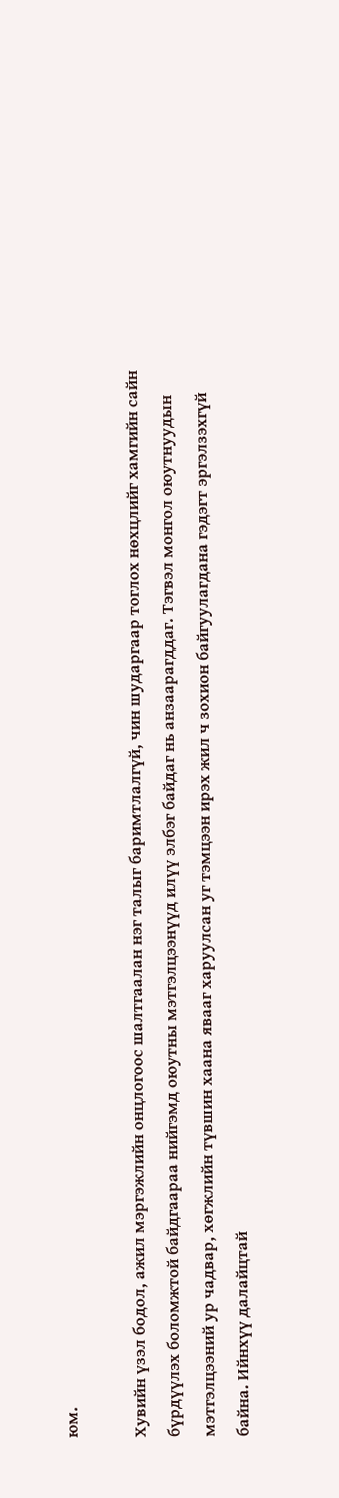юм.

Хувийн үзэл бодол, ажил мэргэжлийн онцлогоос шалтгаалан нэг талыг баримтлалгүй, чин шударгаар тоглох нөхцлийг хамгийн сайн бүрдүүлэх боломжтой байдгаараа нийгэмд оюутны мэтгэлцээнүүд илүү элбэг байдаг нь анзаарагддаг. Тэгвэл монгол оюутнуудын мэтгэлцээний ур чадвар, хөгжлийн түвшин хаана явааг харуулсан уг тэмцээн ирэх жил ч зохион байгуулагдана гэдэгт эргэлзэхгүй байна. Ийнхүү далайцтай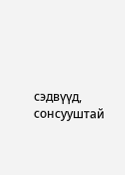сэдвүүд, сонсууштай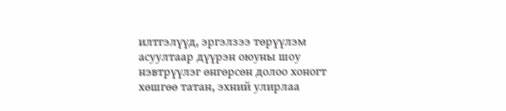илтгэлүүд, эргэлзээ төрүүлэм асуултаар дүүрэн оюуны шоу нэвтрүүлэг өнгөрсөн долоо хоногт хөшгөө татан, эхний улирлаа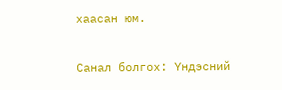хаасан юм.

Санал болгох: Үндэсний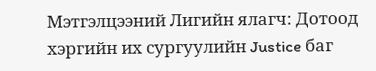Мэтгэлцээний Лигийн ялагч: Дотоод хэргийн их сургуулийн Justice баг